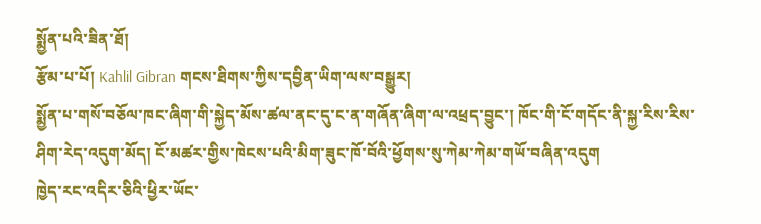སྨྱོན་པའི་ཟིན་ཐོ།
རྩོམ་པ་པོ། Kahlil Gibran གངས་ཐིགས་ཀྱིས་དབྱིན་ཡིག་ལས་བསྒྱུར།
སྨྱོན་པ་གསོ་བཅོལ་ཁང་ཞིག་གི་སྐྱེད་མོས་ཚལ་ནང་དུ་ང་ན་གཞོན་ཞིག་ལ་འཕྲད་བྱུང་། ཁོང་གི་ངོ་གདོང་ནི་སྐྱ་རིས་རིས་ཤིག་རེད་འདུག་མོད། ངོ་མཚར་གྱིས་ཁེངས་པའི་མིག་ཟུང་ཁོ་བོའི་ཕྱོགས་སུ་ཀེམ་ཀེམ་གཡོ་བཞིན་འདུག
ཁྱེད་རང་འདིར་ཅིའི་ཕྱིར་ཡོང་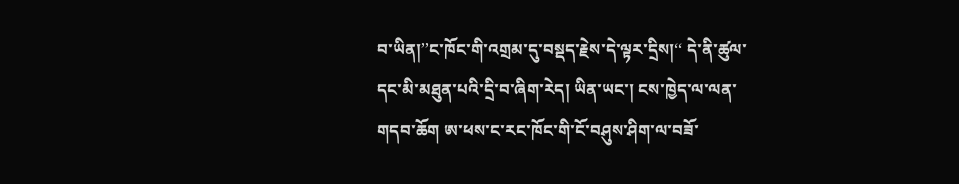བ་ཡིན།’’ང་ཁོང་གི་འགྲམ་དུ་བསྡད་རྗེས་དེ་ལྟར་དྲིས།‘‘ དེ་ནི་ཚུལ་དང་མི་མཐུན་པའི་དྲི་བ་ཞིག་རེད། ཡིན་ཡང་། ངས་ཁྱེད་ལ་ལན་གདབ་ཆོག ཨ་ཕས་ང་རང་ཁོང་གི་ངོ་བཤུས་ཤིག་ལ་བཟོ་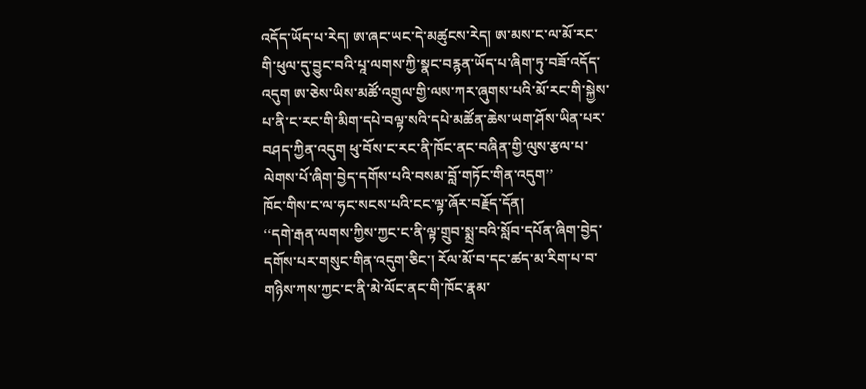འདོད་ཡོད་པ་རེད། ཨ་ཞང་ཡང་དེ་མཚུངས་རེད། ཨ་མས་ང་ལ་མོ་རང་གི་ཕུལ་དུ་བྱུང་བའི་པཱ་ལགས་ཀྱི་སྣང་བརྙན་ཡོད་པ་ཞིག་ཏུ་བཟོ་འདོད་འདུག ཨ་ཅེས་ཡིས་མཚོ་འགྲུལ་གྱི་ལས་ཀར་ཞུགས་པའི་མོ་རང་གི་སྐྱེས་པ་ནི་ང་རང་གི་མིག་དཔེ་བལྟ་སའི་དཔེ་མཚོན་ཆེས་ཡག་ཤོས་ཡིན་པར་བཤད་ཀྱིན་འདུག ཕུ་བོས་ང་རང་ནི་ཁོང་ནང་བཞིན་གྱི་ལུས་རྩལ་པ་ལེགས་པོ་ཞིག་བྱེད་དགོས་པའི་བསམ་བློ་གཏོང་གིན་འདུག’’
ཁོང་གིས་ང་ལ་ཧང་སངས་པའི་ངང་ལྟ་ཞོར་བརྗོད་དོན།
‘‘དགེ་རྒན་ལགས་ཀྱིས་ཀྱང་ང་ནི་ལྟ་གྲུབ་སྨྲ་བའི་སློབ་དཔོན་ཞིག་བྱེད་དགོས་པར་གསུང་གིན་འདུག་ཅིང་། རོལ་མོ་བ་དང་ཚད་མ་རིག་པ་བ་གཉིས་ཀས་ཀྱང་ང་ནི་མེ་ལོང་ནང་གི་ཁོང་རྣམ་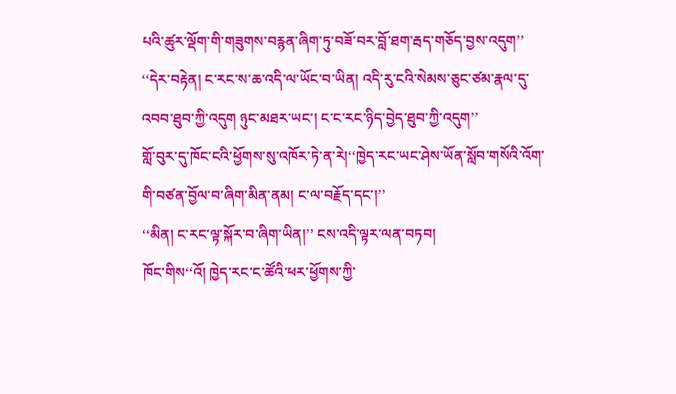པའི་ཚུར་ལྡོག་གི་གཟུགས་བརྙན་ཞིག་ཏུ་བཟོ་བར་བློ་ཐག་རྦད་གཅོད་བྱས་འདུག’’
‘‘དེར་བརྟེན། ང་རང་ས་ཆ་འདི་ལ་ཡོང་བ་ཡིན། འདི་རུ་ངའི་སེམས་ཅུང་ཙམ་རྣལ་དུ་འབབ་ཐུབ་ཀྱི་འདུག ཉུང་མཐར་ཡང་། ང་ང་རང་ཉིད་བྱེད་ཐུབ་ཀྱི་འདུག’’
གློ་བུར་དུ་ཁོང་ངའི་ཕྱོགས་སུ་འཁོར་ཏེ་ན་རེ།‘‘ཁྱེད་རང་ཡང་ཤེས་ཡོན་སློབ་གསོའི་འོག་གི་བཙན་བྱོལ་བ་ཞིག་མིན་ནམ། ང་ལ་བརྗོད་དང་།’’
‘‘མིན། ང་རང་ལྟ་སྐོར་བ་ཞིག་ཡིན།’’ ངས་འདི་ལྟར་ལན་བཏབ།
ཁོང་གིས‘‘འོ། ཁྱེད་རང་ང་ཚོའི་ཕར་ཕྱོགས་ཀྱི་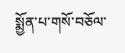སྨྱོན་པ་གསོ་བཅོལ་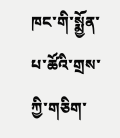ཁང་གི་སྨྱོན་པ་ཚོའི་གྲས་ཀྱི་གཅིག་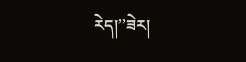རེད།’’ཟེར།